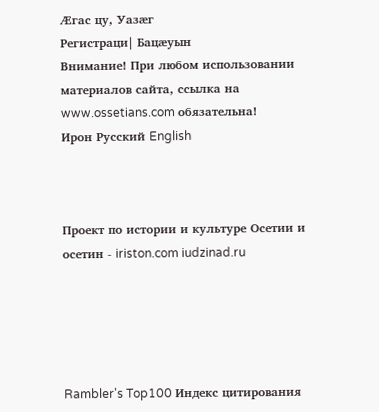Æгас цу, Уазæг
Регистраци| Бацæуын
Внимание! При любом использовании материалов сайта, ссылка на www.ossetians.com обязательна!
Ирон Русский English



Проект по истории и культуре Осетии и осетин - iriston.com iudzinad.ru





Rambler's Top100 Индекс цитирования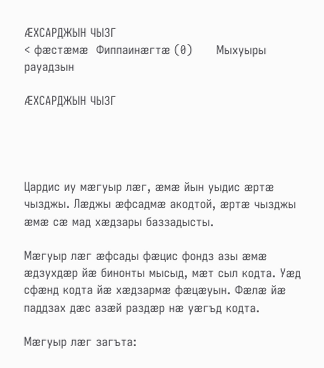ÆХСАРДЖЫН ЧЫЗГ
< фæстæмæ  Фиппаинæгтæ (0)      Мыхуыры рауадзын

ÆХСАРДЖЫН ЧЫЗГ




Цардис иу мæгуыр лæг, æмæ йын уыдис æртæ чызджы. Лæджы æфсадмæ акодтой, æртæ чызджы æмæ сæ мад хæдзары баззадысты.

Мæгуыр лæг æфсады фæцис фондз азы æмæ æдзухдæр йæ бинонты мысыд, мæт сыл кодта. Уæд сфæнд кодта йæ хæдзармæ фæцæуын. Фæлæ йæ паддзах дæс азæй раздæр нæ уæгъд кодта.

Мæгуыр лæг загъта: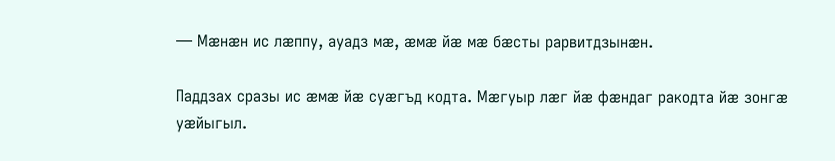— Мæнæн ис лæппу, ауадз мæ, æмæ йæ мæ бæсты рарвитдзынæн.

Паддзах сразы ис æмæ йæ суæгъд кодта. Мæгуыр лæг йæ фæндаг ракодта йæ зонгæ уæйыгыл.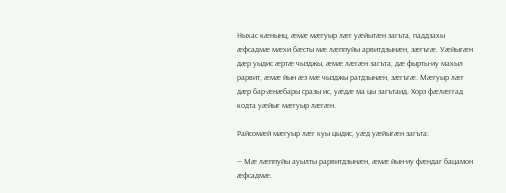Ныхас кæнынц, æмæ мæгуыр лæг уæйытæн загъта, паддзахы æфсадмæ мæхи бæсты мæ лæппуйы арвитдзынæн, зæгъгæ. Уæйыгæн дæр уыдис æртæ чызджы, æмæ лæгæн загъта, дæ фырты-иу махыл рарвит, æмæ йын æз мæ чызджы ратдзынæн, зæгъгæ. Мæгуыр лæг дæр бар-æнæбары сразы ис, уæдæ ма цы загътаид. Хорз фæлæггад кодта уæйыг мæгуыр лæгæн.

Райсомæй мæгуыр лæг куы цыдис, уæд уæйыгæн загъта:

— Мæ лæппуйы ауылты рарвитдзынæн, æмæ йын-иу фæндаг бацамон æфсадмæ.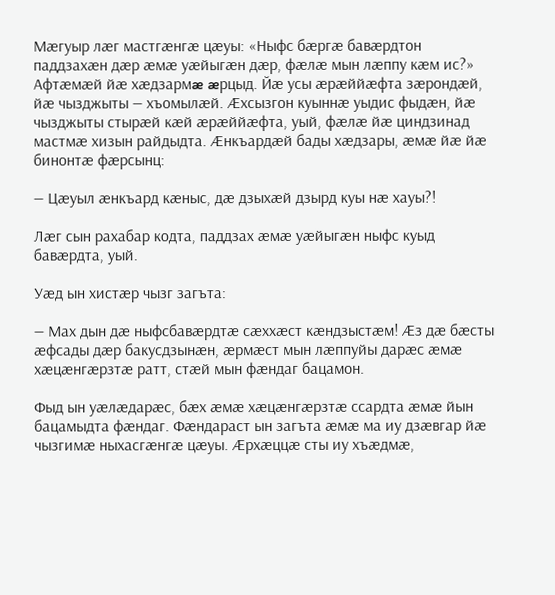Мæгуыр лæг мастгæнгæ цæуы: «Ныфс бæргæ бавæрдтон паддзахæн дæр æмæ уæйыгæн дæр, фæлæ мын лæппу кæм ис?» Афтæмæй йæ хæдзармæ æрцыд. Йæ усы æрæййæфта зæрондæй, йæ чызджыты — хъомылæй. Æхсызгон куыннæ уыдис фыдæн, йæ чызджыты стырæй кæй æрæййæфта, уый, фæлæ йæ циндзинад мастмæ хизын райдыдта. Æнкъардæй бады хæдзары, æмæ йæ йæ бинонтæ фæрсынц:

— Цæуыл æнкъард кæныс, дæ дзыхæй дзырд куы нæ хауы?!

Лæг сын рахабар кодта, паддзах æмæ уæйыгæн ныфс куыд бавæрдта, уый.

Уæд ын хистæр чызг загъта:

— Мах дын дæ ныфсбавæрдтæ сæххæст кæндзыстæм! Æз дæ бæсты æфсады дæр бакусдзынæн, æрмæст мын лæппуйы дарæс æмæ хæцæнгæрзтæ ратт, стæй мын фæндаг бацамон.

Фыд ын уæлæдарæс, бæх æмæ хæцæнгæрзтæ ссардта æмæ йын бацамыдта фæндаг. Фæндараст ын загъта æмæ ма иу дзæвгар йæ чызгимæ ныхасгæнгæ цæуы. Æрхæццæ сты иу хъæдмæ,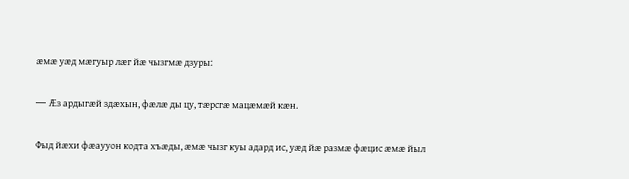æмæ уæд мæгуыр лæг йæ чызгмæ дзуры:

— Æз ардыгæй здæхын, фæлæ ды цу, тæрсгæ мацæмæй кæн.

Фыд йæхи фæаууон кодта хъæды, æмæ чызг куы адард ис, уæд йæ размæ фæцис æмæ йыл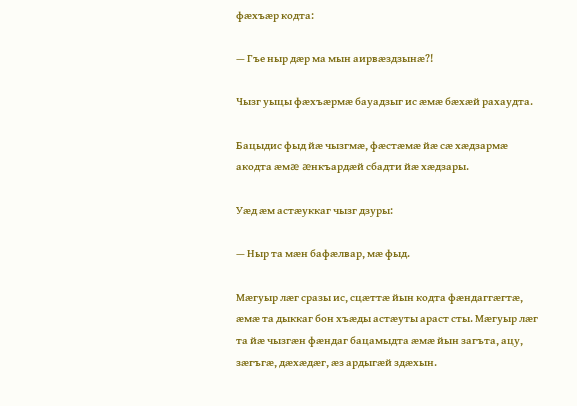фæхъæр кодта:

— Гъе ныр дæр ма мын аирвæздзынæ?!

Чызг уыцы фæхъæрмæ бауадзыг ис æмæ бæхæй рахаудта.

Бацыдис фыд йæ чызгмæ, фæстæмæ йæ сæ хæдзармæ акодта æмæ æнкъардæй сбадти йæ хæдзары.

Уæд æм астæуккаг чызг дзуры:

— Ныр та мæн бафæлвар, мæ фыд.

Мæгуыр лæг сразы ис, сцæттæ йын кодта фæндаггæгтæ, æмæ та дыккаг бон хъæды астæуты араст сты. Мæгуыр лæг та йæ чызгæн фæндаг бацамыдта æмæ йын загъта, ацу, зæгъгæ, дæхæдæг, æз ардыгæй здæхын.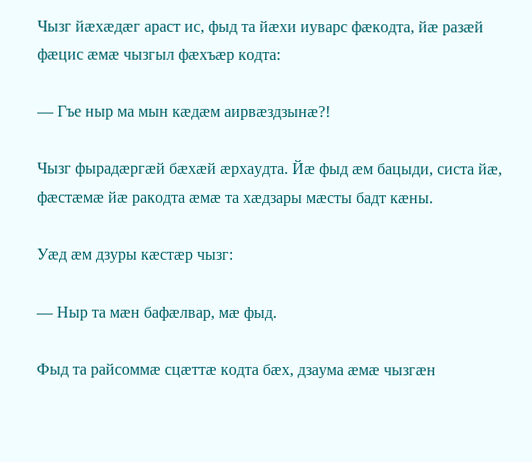Чызг йæхæдæг араст ис, фыд та йæхи иуварс фæкодта, йæ разæй фæцис æмæ чызгыл фæхъæр кодта:

— Гъе ныр ма мын кæдæм аирвæздзынæ?!

Чызг фырадæргæй бæхæй æрхаудта. Йæ фыд æм бацыди, систа йæ, фæстæмæ йæ ракодта æмæ та хæдзары мæсты бадт кæны.

Уæд æм дзуры кæстæр чызг:

— Ныр та мæн бафæлвар, мæ фыд.

Фыд та райсоммæ сцæттæ кодта бæх, дзаума æмæ чызгæн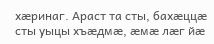хæринаг. Араст та сты, бахæццæ сты уыцы хъæдмæ, æмæ лæг йæ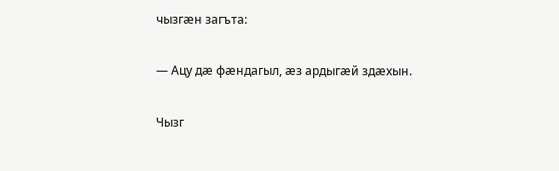чызгæн загъта:

— Ацу дæ фæндагыл, æз ардыгæй здæхын.

Чызг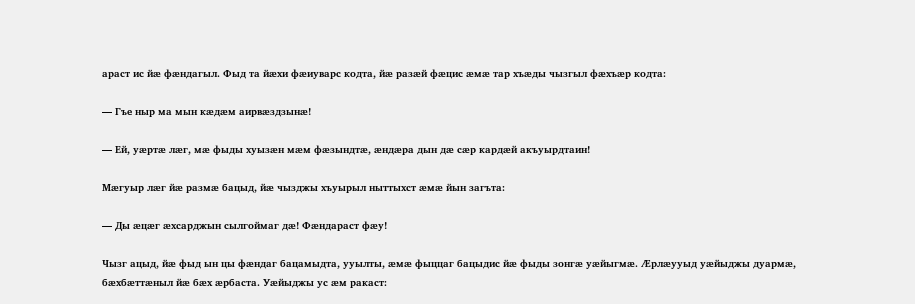араст ис йæ фæндагыл. Фыд та йæхи фæиуварс кодта, йæ разæй фæцис æмæ тар хъæды чызгыл фæхъæр кодта:

— Гъе ныр ма мын кæдæм аирвæздзынæ!

— Ей, уæртæ лæг, мæ фыды хуызæн мæм фæзындтæ, æндæра дын дæ сæр кардæй акъуырдтаин!

Мæгуыр лæг йæ размæ бацыд, йæ чызджы хъуырыл ныттыхст æмæ йын загъта:

— Ды æцæг æхсарджын сылгоймаг дæ! Фæндараст фæу!

Чызг ацыд, йæ фыд ын цы фæндаг бацамыдта, ууылты, æмæ фыццаг бацыдис йæ фыды зонгæ уæйыгмæ. Æрлæууыд уæйыджы дуармæ, бæхбæттæныл йæ бæх æрбаста. Уæйыджы ус æм ракаст: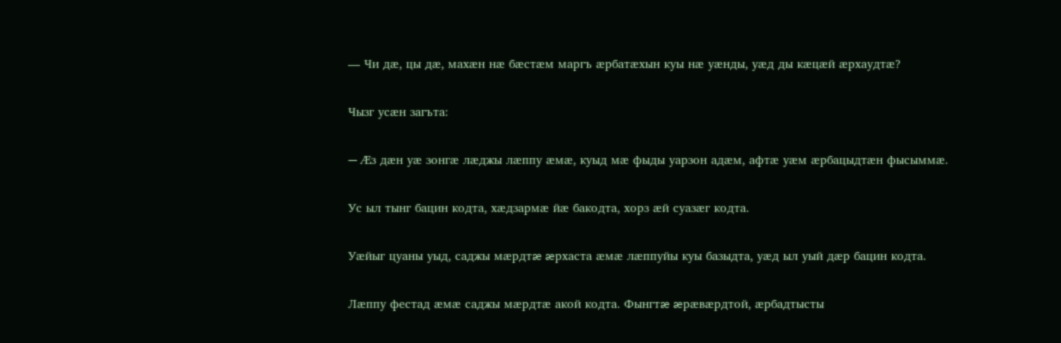— Чи дæ, цы дæ, махæн нæ бæстæм маргъ æрбатæхын куы нæ уæнды, уæд ды кæцæй æрхаудтæ?

Чызг усæн загъта:

— Æз дæн уæ зонгæ лæджы лæппу æмæ, куыд мæ фыды уарзон адæм, афтæ уæм æрбацыдтæн фысыммæ.

Ус ыл тынг бацин кодта, хæдзармæ йæ бакодта, хорз æй суазæг кодта.

Уæйыг цуаны уыд, саджы мæрдтæ æрхаста æмæ лæппуйы куы базыдта, уæд ыл уый дæр бацин кодта.

Лæппу фестад æмæ саджы мæрдтæ акой кодта. Фынгтæ æрæвæрдтой, æрбадтысты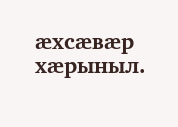æхсæвæр хæрыныл.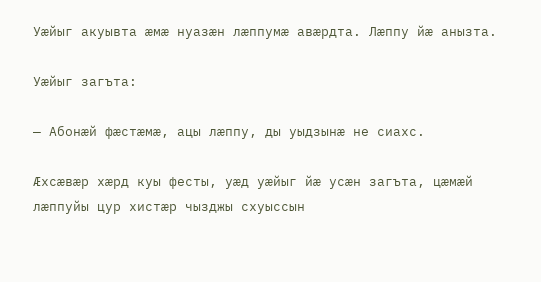Уæйыг акуывта æмæ нуазæн лæппумæ авæрдта. Лæппу йæ анызта.

Уæйыг загъта:

— Абонæй фæстæмæ, ацы лæппу, ды уыдзынæ не сиахс.

Æхсæвæр хæрд куы фесты, уæд уæйыг йæ усæн загъта, цæмæй лæппуйы цур хистæр чызджы схуыссын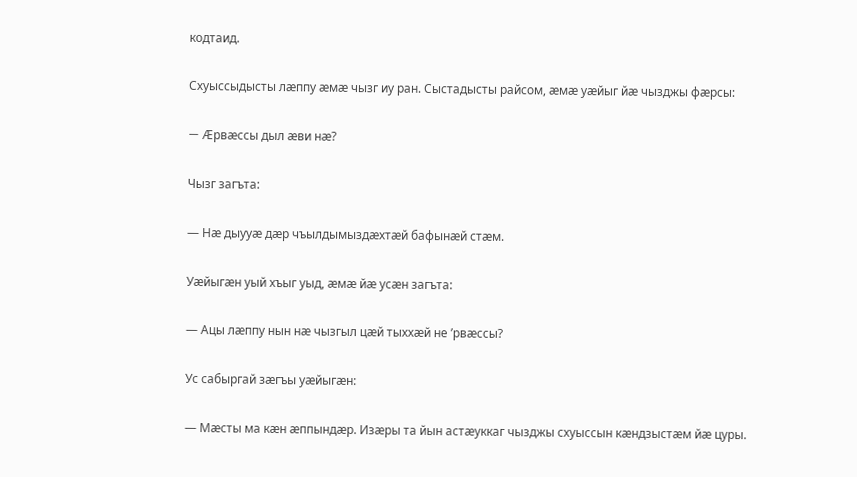кодтаид.

Схуыссыдысты лæппу æмæ чызг иу ран. Сыстадысты райсом, æмæ уæйыг йæ чызджы фæрсы:

— Æрвæссы дыл æви нæ?

Чызг загъта:

— Нæ дыууæ дæр чъылдымыздæхтæй бафынæй стæм.

Уæйыгæн уый хъыг уыд, æмæ йæ усæн загъта:

— Ацы лæппу нын нæ чызгыл цæй тыххæй не ’рвæссы?

Ус сабыргай зæгъы уæйыгæн:

— Мæсты ма кæн æппындæр. Изæры та йын астæуккаг чызджы схуыссын кæндзыстæм йæ цуры.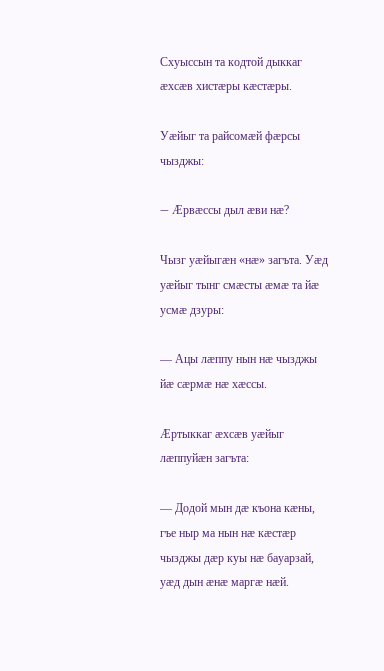Схуыссын та кодтой дыккаг æхсæв хистæры кæстæры.

Уæйыг та райсомæй фæрсы чызджы:

— Æрвæссы дыл æви нæ?

Чызг уæйыгæн «нæ» загъта. Уæд уæйыг тынг смæсты æмæ та йæ усмæ дзуры:

— Ацы лæппу нын нæ чызджы йæ сæрмæ нæ хæссы.

Æртыккаг æхсæв уæйыг лæппуйæн загъта:

— Додой мын дæ къона кæны, гъе ныр ма нын нæ кæстæр чызджы дæр куы нæ бауарзай, уæд дын æнæ маргæ нæй.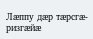Лæппу дæр тæрсгæ-ризгæйæ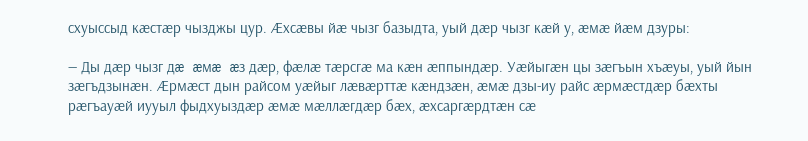схуыссыд кæстæр чызджы цур. Æхсæвы йæ чызг базыдта, уый дæр чызг кæй у, æмæ йæм дзуры:

— Ды дæр чызг дæ æмæ æз дæр, фæлæ тæрсгæ ма кæн æппындæр. Уæйыгæн цы зæгъын хъæуы, уый йын зæгъдзынæн. Æрмæст дын райсом уæйыг лæвæрттæ кæндзæн, æмæ дзы-иу райс æрмæстдæр бæхты рæгъауæй иууыл фыдхуыздæр æмæ мæллæгдæр бæх, æхсаргæрдтæн сæ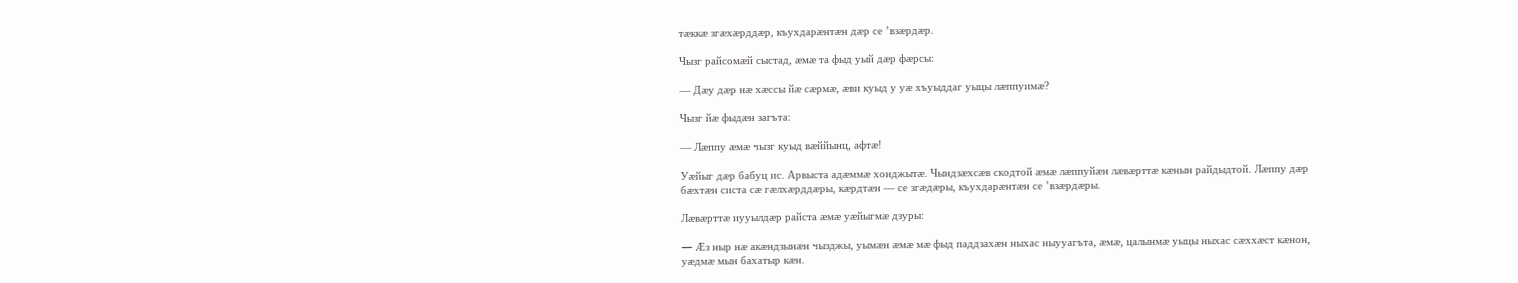тæккæ згæхæрддæр, къухдарæнтæн дæр се ’взæрдæр.

Чызг райсомæй сыстад, æмæ та фыд уый дæр фæрсы:

— Дæу дæр нæ хæссы йæ сæрмæ, æви куыд у уæ хъуыддаг уыцы лæппуимæ?

Чызг йæ фыдæн загъта:

— Лæппу æмæ чызг куыд вæййынц, афтæ!

Уæйыг дæр бабуц ис. Арвыста адæммæ хонджытæ. Чындзæхсæв скодтой æмæ лæппуйæн лæвæрттæ кæнын райдыдтой. Лæппу дæр бæхтæн систа сæ гæлхæрддæры, кæрдтæн — се згæдæры, къухдарæнтæн се ’взæрдæры.

Лæвæрттæ иууылдæр райста æмæ уæйыгмæ дзуры:

— Æз ныр нæ акæндзынæн чызджы, уымæн æмæ мæ фыд паддзахæн ныхас ныууагъта, æмæ, цалынмæ уыцы ныхас сæххæст кæнон, уæдмæ мын бахатыр кæн.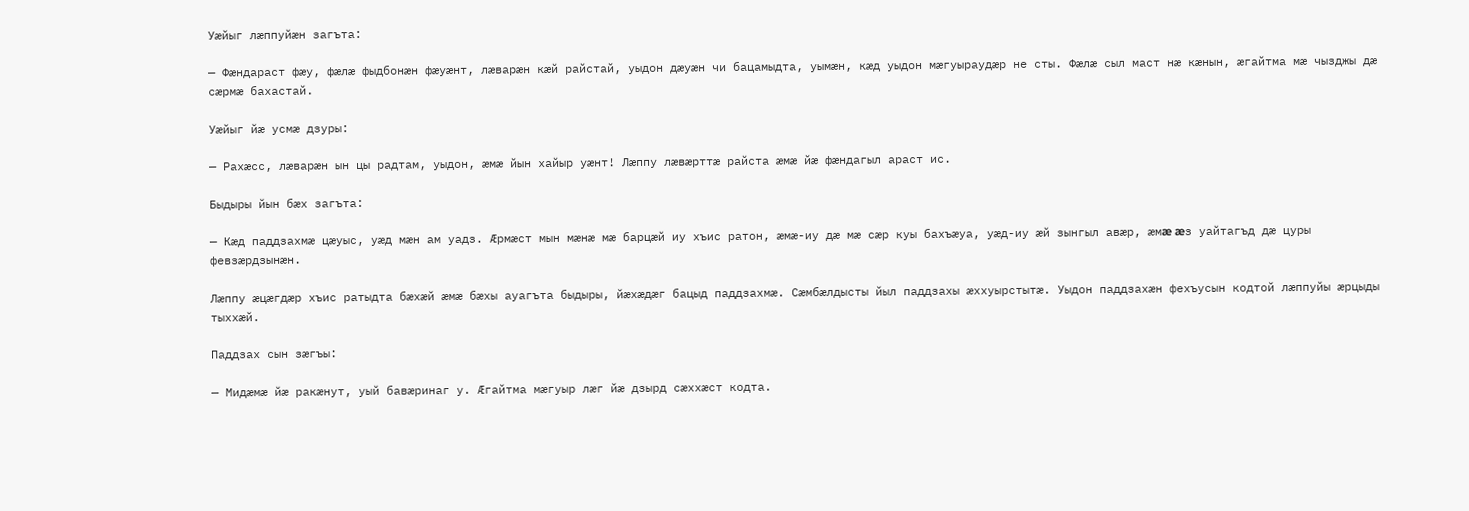Уæйыг лæппуйæн загъта:

— Фæндараст фæу, фæлæ фыдбонæн фæуæнт, лæварæн кæй райстай, уыдон дæуæн чи бацамыдта, уымæн, кæд уыдон мæгуыраудæр не сты. Фæлæ сыл маст нæ кæнын, æгайтма мæ чызджы дæ сæрмæ бахастай.

Уæйыг йæ усмæ дзуры:

— Рахæсс, лæварæн ын цы радтам, уыдон, æмæ йын хайыр уæнт! Лæппу лæвæрттæ райста æмæ йæ фæндагыл араст ис.

Быдыры йын бæх загъта:

— Кæд паддзахмæ цæуыс, уæд мæн ам уадз. Æрмæст мын мæнæ мæ барцæй иу хъис ратон, æмæ-иу дæ мæ сæр куы бахъæуа, уæд-иу æй зынгыл авæр, æмæ æз уайтагъд дæ цуры февзæрдзынæн.

Лæппу æцæгдæр хъис ратыдта бæхæй æмæ бæхы ауагъта быдыры, йæхæдæг бацыд паддзахмæ. Сæмбæлдысты йыл паддзахы æххуырстытæ. Уыдон паддзахæн фехъусын кодтой лæппуйы æрцыды тыххæй.

Паддзах сын зæгъы:

— Мидæмæ йæ ракæнут, уый бавæринаг у. Æгайтма мæгуыр лæг йæ дзырд сæххæст кодта.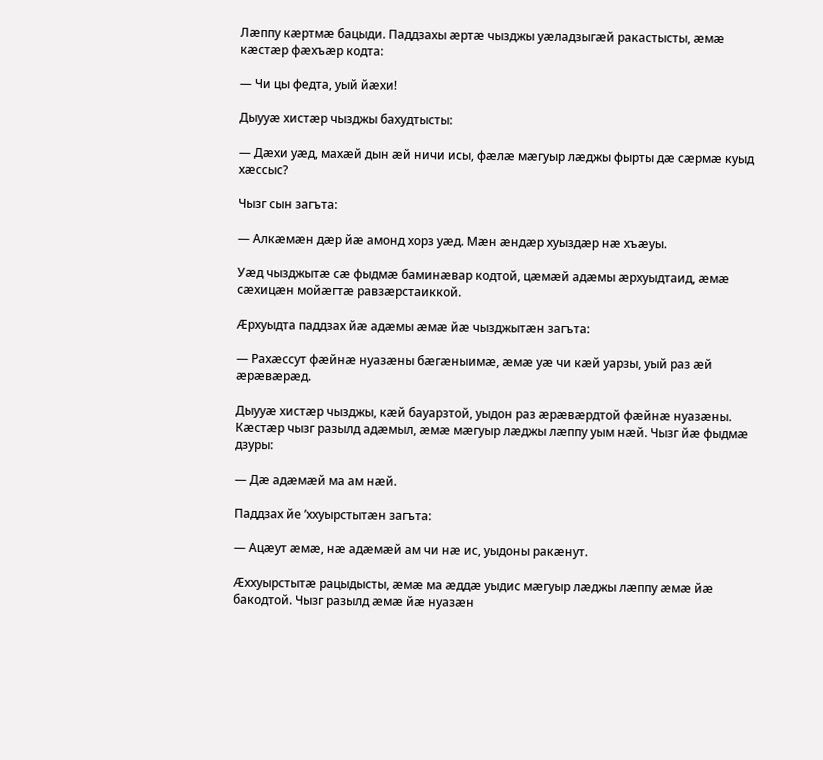Лæппу кæртмæ бацыди. Паддзахы æртæ чызджы уæладзыгæй ракастысты, æмæ кæстæр фæхъæр кодта:

— Чи цы федта, уый йæхи!

Дыууæ хистæр чызджы бахудтысты:

— Дæхи уæд, махæй дын æй ничи исы, фæлæ мæгуыр лæджы фырты дæ сæрмæ куыд хæссыс?

Чызг сын загъта:

— Алкæмæн дæр йæ амонд хорз уæд. Мæн æндæр хуыздæр нæ хъæуы.

Уæд чызджытæ сæ фыдмæ баминæвар кодтой, цæмæй адæмы æрхуыдтаид, æмæ сæхицæн мойæгтæ равзæрстаиккой.

Æрхуыдта паддзах йæ адæмы æмæ йæ чызджытæн загъта:

— Рахæссут фæйнæ нуазæны бæгæныимæ, æмæ уæ чи кæй уарзы, уый раз æй æрæвæрæд.

Дыууæ хистæр чызджы, кæй бауарзтой, уыдон раз æрæвæрдтой фæйнæ нуазæны. Кæстæр чызг разылд адæмыл, æмæ мæгуыр лæджы лæппу уым нæй. Чызг йæ фыдмæ дзуры:

— Дæ адæмæй ма ам нæй.

Паддзах йе ’ххуырстытæн загъта:

— Ацæут æмæ, нæ адæмæй ам чи нæ ис, уыдоны ракæнут.

Æххуырстытæ рацыдысты, æмæ ма æддæ уыдис мæгуыр лæджы лæппу æмæ йæ бакодтой. Чызг разылд æмæ йæ нуазæн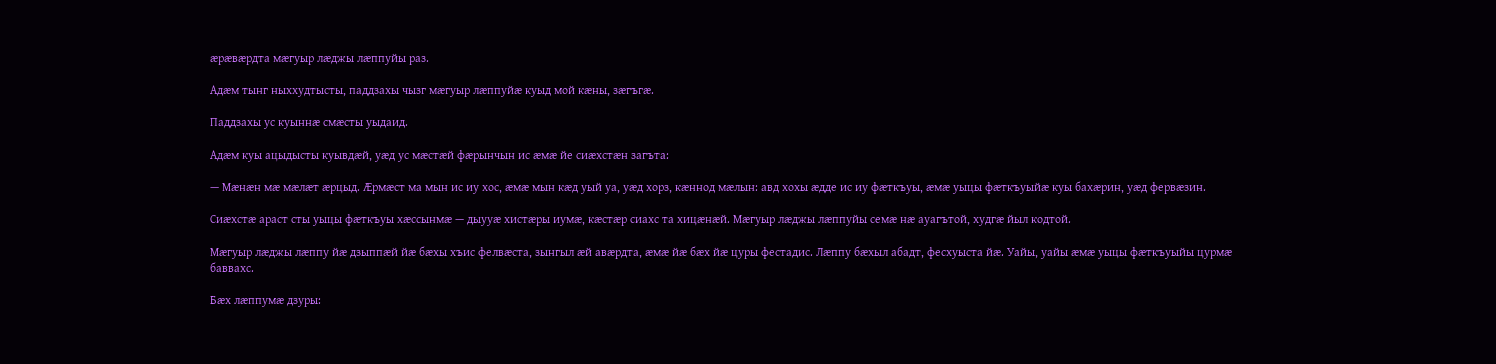æрæвæрдта мæгуыр лæджы лæппуйы раз.

Адæм тынг ныххудтысты, паддзахы чызг мæгуыр лæппуйæ куыд мой кæны, зæгъгæ.

Паддзахы ус куыннæ смæсты уыдаид.

Адæм куы ацыдысты куывдæй, уæд ус мæстæй фæрынчын ис æмæ йе сиæхстæн загъта:

— Мæнæн мæ мæлæт æрцыд. Æрмæст ма мын ис иу хос, æмæ мын кæд уый уа, уæд хорз, кæннод мæлын: авд хохы æдде ис иу фæткъуы, æмæ уыцы фæткъуыйæ куы бахæрин, уæд фервæзин.

Сиæхстæ араст сты уыцы фæткъуы хæссынмæ — дыууæ хистæры иумæ, кæстæр сиахс та хицæнæй. Мæгуыр лæджы лæппуйы семæ нæ ауагътой, худгæ йыл кодтой.

Мæгуыр лæджы лæппу йæ дзыппæй йæ бæхы хъис фелвæста, зынгыл æй авæрдта, æмæ йæ бæх йæ цуры фестадис. Лæппу бæхыл абадт, фесхуыста йæ. Уайы, уайы æмæ уыцы фæткъуыйы цурмæ баввахс.

Бæх лæппумæ дзуры: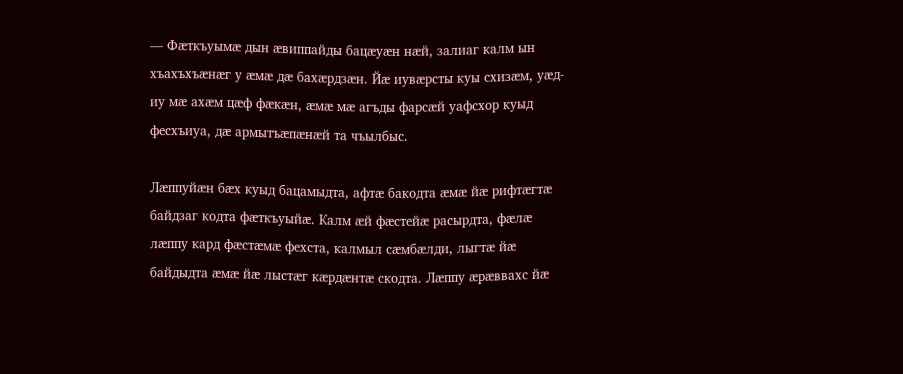— Фæткъуымæ дын æвиппайды бацæуæн нæй, залиаг калм ын хъахъхъæнæг у æмæ дæ бахæрдзæн. Йæ иувæрсты куы схизæм, уæд-иу мæ ахæм цæф фæкæн, æмæ мæ агъды фарсæй уафсхор куыд фесхъиуа, дæ армытъæпæнæй та чъылбыс.

Лæппуйæн бæх куыд бацамыдта, афтæ бакодта æмæ йæ рифтæгтæ байдзаг кодта фæткъуыйæ. Калм æй фæстейæ расырдта, фæлæ лæппу кард фæстæмæ фехста, калмыл сæмбæлди, лыгтæ йæ байдыдта æмæ йæ лыстæг кæрдæнтæ скодта. Лæппу æрæввахс йæ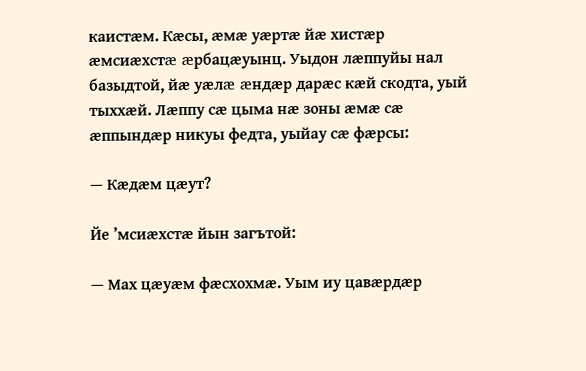каистæм. Кæсы, æмæ уæртæ йæ хистæр æмсиæхстæ æрбацæуынц. Уыдон лæппуйы нал базыдтой, йæ уæлæ æндæр дарæс кæй скодта, уый тыххæй. Лæппу сæ цыма нæ зоны æмæ сæ æппындæр никуы федта, уыйау сæ фæрсы:

— Кæдæм цæут?

Йе ’мсиæхстæ йын загътой:

— Мах цæуæм фæсхохмæ. Уым иу цавæрдæр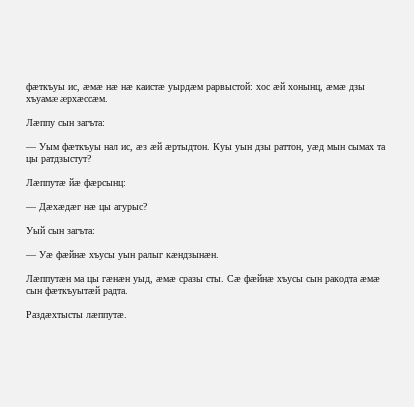фæткъуы ис, æмæ нæ нæ каистæ уырдæм рарвыстой: хос æй хонынц, æмæ дзы хъуамæ æрхæссæм.

Лæппу сын загъта:

— Уым фæткъуы нал ис, æз æй æртыдтон. Куы уын дзы раттон, уæд мын сымах та цы ратдзыстут?

Лæппутæ йæ фæрсынц:

— Дæхæдæг нæ цы агурыс?

Уый сын загъта:

— Уæ фæйнæ хъусы уын ралыг кæндзынæн.

Лæппутæн ма цы гæнæн уыд, æмæ сразы сты. Сæ фæйнæ хъусы сын ракодта æмæ сын фæткъуытæй радта.

Раздæхтысты лæппутæ.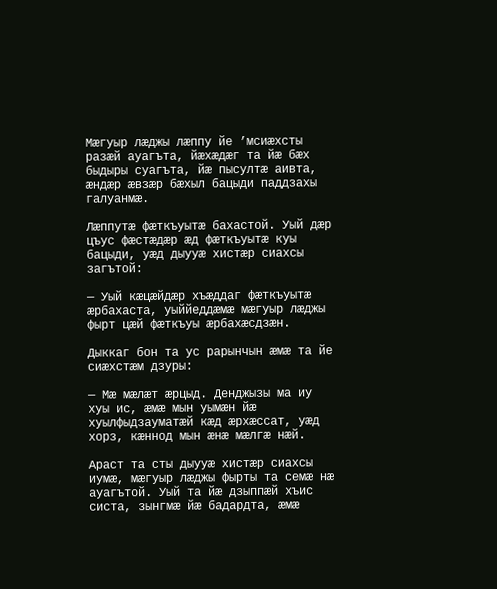Мæгуыр лæджы лæппу йе ’мсиæхсты разæй ауагъта, йæхæдæг та йæ бæх быдыры суагъта, йæ пысултæ аивта, æндæр æвзæр бæхыл бацыди паддзахы галуанмæ.

Лæппутæ фæткъуытæ бахастой. Уый дæр цъус фæстæдæр æд фæткъуытæ куы бацыди, уæд дыууæ хистæр сиахсы загътой:

— Уый кæцæйдæр хъæддаг фæткъуытæ æрбахаста, уыййеддæмæ мæгуыр лæджы фырт цæй фæткъуы æрбахæсдзæн.

Дыккаг бон та ус рарынчын æмæ та йе сиæхстæм дзуры:

— Мæ мæлæт æрцыд. Денджызы ма иу хуы ис, æмæ мын уымæн йæ хуылфыдзауматæй кæд æрхæссат, уæд хорз, кæннод мын æнæ мæлгæ нæй.

Араст та сты дыууæ хистæр сиахсы иумæ, мæгуыр лæджы фырты та семæ нæ ауагътой. Уый та йæ дзыппæй хъис систа, зынгмæ йæ бадардта, æмæ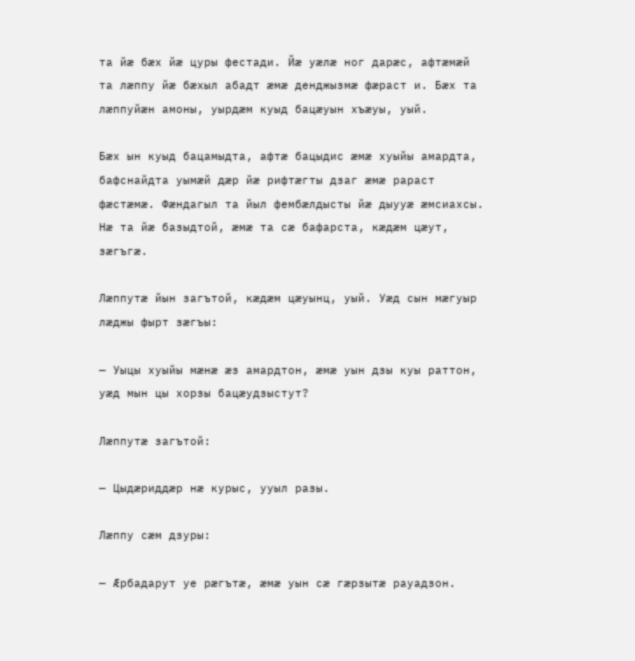та йæ бæх йæ цуры фестади. Йæ уæлæ ног дарæс, афтæмæй та лæппу йæ бæхыл абадт æмæ денджызмæ фæраст и. Бæх та лæппуйæн амоны, уырдæм куыд бацæуын хъæуы, уый.

Бæх ын куыд бацамыдта, афтæ бацыдис æмæ хуыйы амардта, бафснайдта уымæй дæр йæ рифтæгты дзаг æмæ рараст фæстæмæ. Фæндагыл та йыл фембæлдысты йæ дыууæ æмсиахсы. Нæ та йæ базыдтой, æмæ та сæ бафарста, кæдæм цæут, зæгъгæ.

Лæппутæ йын загътой, кæдæм цæуынц, уый. Уæд сын мæгуыр лæджы фырт зæгъы:

— Уыцы хуыйы мæнæ æз амардтон, æмæ уын дзы куы раттон, уæд мын цы хорзы бацæудзыстут?

Лæппутæ загътой:

— Цыдæриддæр нæ курыс, ууыл разы.

Лæппу сæм дзуры:

— Æрбадарут уе рæгътæ, æмæ уын сæ гæрзытæ рауадзон.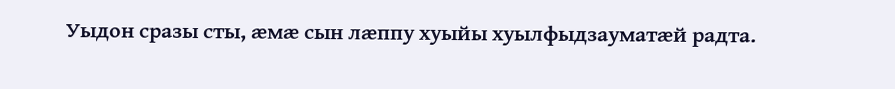Уыдон сразы сты, æмæ сын лæппу хуыйы хуылфыдзауматæй радта.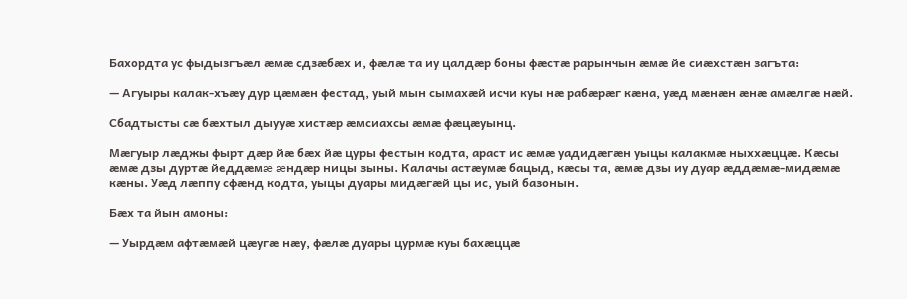Бахордта ус фыдызгъæл æмæ сдзæбæх и, фæлæ та иу цалдæр боны фæстæ рарынчын æмæ йе сиæхстæн загъта:

— Агуыры калак-хъæу дур цæмæн фестад, уый мын сымахæй исчи куы нæ рабæрæг кæна, уæд мæнæн æнæ амæлгæ нæй.

Сбадтысты сæ бæхтыл дыууæ хистæр æмсиахсы æмæ фæцæуынц.

Мæгуыр лæджы фырт дæр йæ бæх йæ цуры фестын кодта, араст ис æмæ уадидæгæн уыцы калакмæ ныххæццæ. Кæсы æмæ дзы дуртæ йеддæмæ æндæр ницы зыны. Калачы астæумæ бацыд, кæсы та, æмæ дзы иу дуар æддæмæ-мидæмæ кæны. Уæд лæппу сфæнд кодта, уыцы дуары мидæгæй цы ис, уый базонын.

Бæх та йын амоны:

— Уырдæм афтæмæй цæугæ нæу, фæлæ дуары цурмæ куы бахæццæ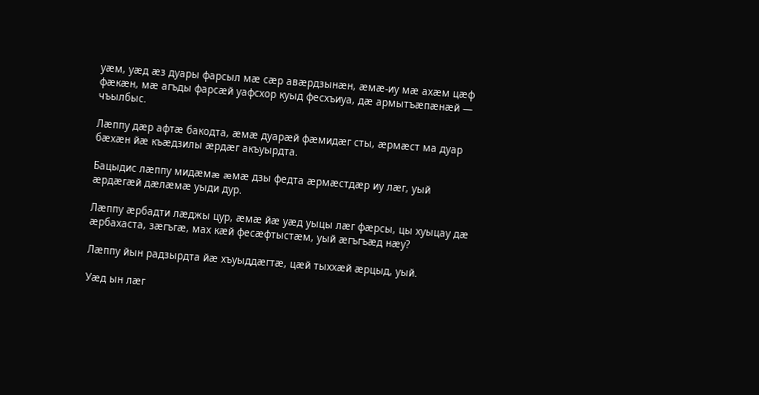уæм, уæд æз дуары фарсыл мæ сæр авæрдзынæн, æмæ-иу мæ ахæм цæф фæкæн, мæ агъды фарсæй уафсхор куыд фесхъиуа, дæ армытъæпæнæй — чъылбыс.

Лæппу дæр афтæ бакодта, æмæ дуарæй фæмидæг сты, æрмæст ма дуар бæхæн йæ къæдзилы æрдæг акъуырдта.

Бацыдис лæппу мидæмæ æмæ дзы федта æрмæстдæр иу лæг, уый æрдæгæй дæлæмæ уыди дур.

Лæппу æрбадти лæджы цур, æмæ йæ уæд уыцы лæг фæрсы, цы хуыцау дæ æрбахаста, зæгъгæ, мах кæй фесæфтыстæм, уый æгъгъæд нæу?

Лæппу йын радзырдта йæ хъуыддæгтæ, цæй тыххæй æрцыд, уый.

Уæд ын лæг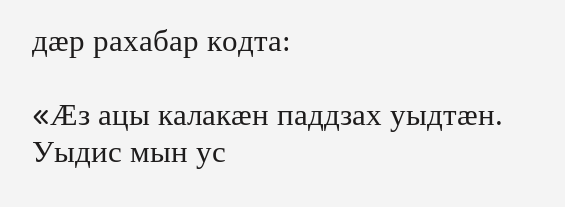дæр рахабар кодта:

«Æз ацы калакæн паддзах уыдтæн. Уыдис мын ус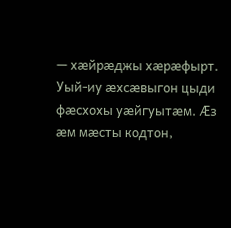— хæйрæджы хæрæфырт. Уый-иу æхсæвыгон цыди фæсхохы уæйгуытæм. Æз æм мæсты кодтон,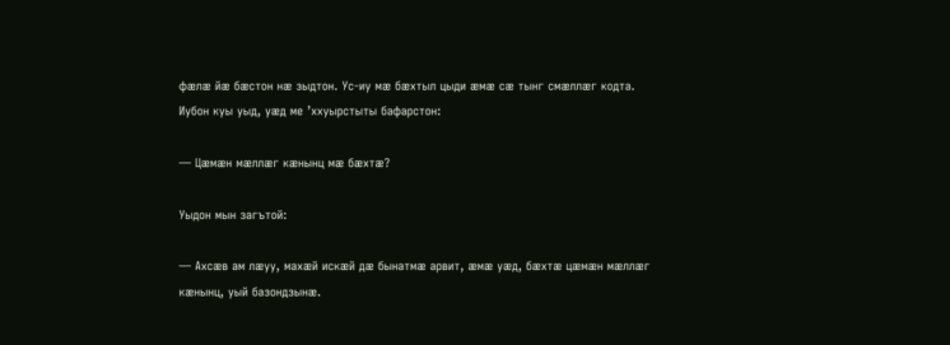фæлæ йæ бæстон нæ зыдтон. Ус-иу мæ бæхтыл цыди æмæ сæ тынг смæллæг кодта. Иубон куы уыд, уæд ме ’ххуырстыты бафарстон:

— Цæмæн мæллæг кæнынц мæ бæхтæ?

Уыдон мын загътой:

— Ахсæв ам лæуу, махæй искæй дæ бынатмæ арвит, æмæ уæд, бæхтæ цæмæн мæллæг кæнынц, уый базондзынæ.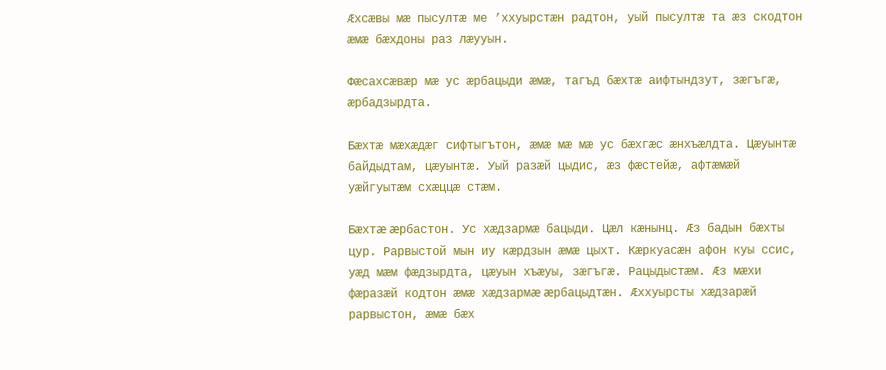Æхсæвы мæ пысултæ ме ’ххуырстæн радтон, уый пысултæ та æз скодтон æмæ бæхдоны раз лæууын.

Фæсахсæвæр мæ ус æрбацыди æмæ, тагъд бæхтæ аифтындзут, зæгъгæ, æрбадзырдта.

Бæхтæ мæхæдæг сифтыгътон, æмæ мæ мæ ус бæхгæс æнхъæлдта. Цæуынтæ байдыдтам, цæуынтæ. Уый разæй цыдис, æз фæстейæ, афтæмæй уæйгуытæм схæццæ стæм.

Бæхтæ æрбастон. Ус хæдзармæ бацыди. Цæл кæнынц. Æз бадын бæхты цур. Рарвыстой мын иу кæрдзын æмæ цыхт. Кæркуасæн афон куы ссис, уæд мæм фæдзырдта, цæуын хъæуы, зæгъгæ. Рацыдыстæм. Æз мæхи фæразæй кодтон æмæ хæдзармæ æрбацыдтæн. Æххуырсты хæдзарæй рарвыстон, æмæ бæх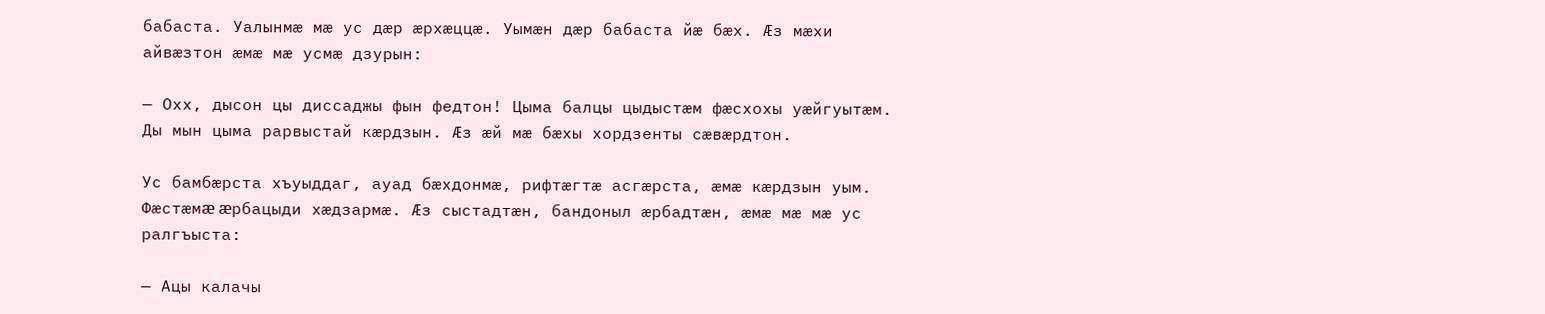бабаста. Уалынмæ мæ ус дæр æрхæццæ. Уымæн дæр бабаста йæ бæх. Æз мæхи айвæзтон æмæ мæ усмæ дзурын:

— Охх, дысон цы диссаджы фын федтон! Цыма балцы цыдыстæм фæсхохы уæйгуытæм. Ды мын цыма рарвыстай кæрдзын. Æз æй мæ бæхы хордзенты сæвæрдтон.

Ус бамбæрста хъуыддаг, ауад бæхдонмæ, рифтæгтæ асгæрста, æмæ кæрдзын уым. Фæстæмæ æрбацыди хæдзармæ. Æз сыстадтæн, бандоныл æрбадтæн, æмæ мæ мæ ус ралгъыста:

— Ацы калачы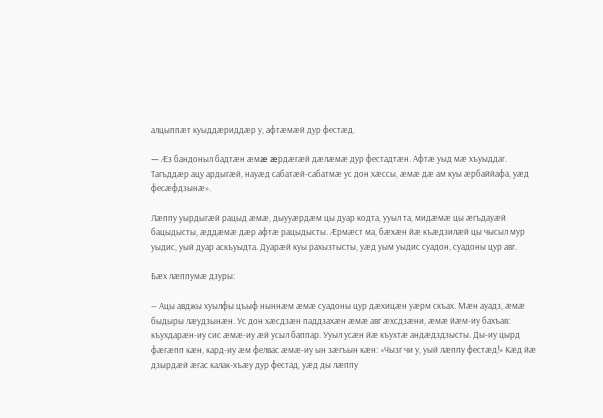алцыппæт куыддæриддæр у, афтæмæй дур фестæд.

— Æз бандоныл бадтæн æмæ æрдæгæй дæлæмæ дур фестадтæн. Афтæ уыд мæ хъуыддаг. Тагъддæр ацу ардыгæй, науæд сабатæй-сабатмæ ус дон хæссы, æмæ дæ ам куы æрбаййафа, уæд фесæфдзынæ».

Лæппу уырдыгæй рацыд æмæ, дыууæрдæм цы дуар кодта, ууыл та, мидæмæ цы æгъдауæй бацыдысты, æддæмæ дæр афтæ рацыдысты. Æрмæст ма, бæхæн йæ къæдзилæй цы чысыл мур уыдис, уый дуар аскъуыдта. Дуарæй куы рахызтысты, уæд уым уыдис суадон, суадоны цур авг.

Бæх лæппумæ дзуры:

— Ацы авджы хуылфы цъыф ныннæм æмæ суадоны цур дæхицæн уæрм скъах. Мæн ауадз, æмæ быдыры лæудзынæн. Ус дон хæсдзæн паддзахæн æмæ авг æхсдзæни, æмæ йæм-иу бахъав: къухдарæн-иу сис æмæ-иу æй усыл баппар. Ууыл усæн йæ къухтæ андæдздзысты. Ды-иу цырд фæгæпп кæн, кард-иу æм фелвас æмæ-иу ын зæгъын кæн: «Чызг чи у, уый лæппу фестæд!» Кæд йæ дзырдæй æгас калак-хъæу дур фестад, уæд ды лæппу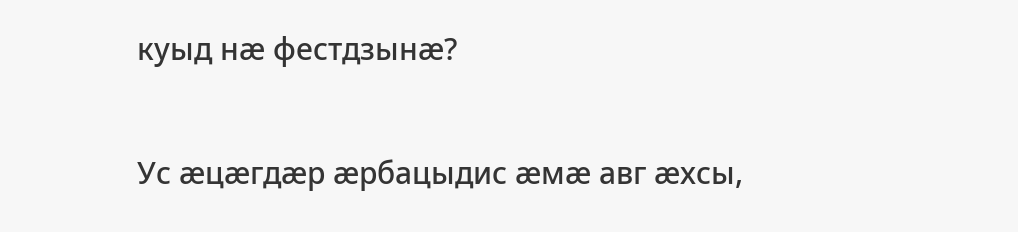куыд нæ фестдзынæ?

Ус æцæгдæр æрбацыдис æмæ авг æхсы,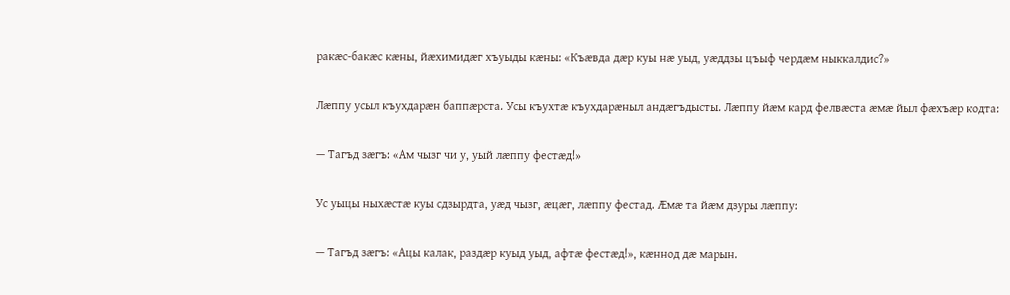ракæс-бакæс кæны, йæхимидæг хъуыды кæны: «Къæвда дæр куы нæ уыд, уæддзы цъыф чердæм ныккалдис?»

Лæппу усыл къухдарæн баппæрста. Усы къухтæ къухдарæныл андæгъдысты. Лæппу йæм кард фелвæста æмæ йыл фæхъæр кодта:

— Тагъд зæгъ: «Ам чызг чи у, уый лæппу фестæд!»

Ус уыцы ныхæстæ куы сдзырдта, уæд чызг, æцæг, лæппу фестад. Æмæ та йæм дзуры лæппу:

— Тагъд зæгъ: «Ацы калак, раздæр куыд уыд, афтæ фестæд!», кæннод дæ марын.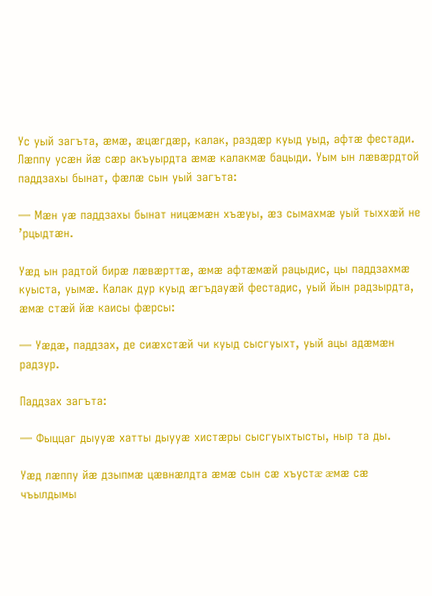Ус уый загъта, æмæ, æцæгдæр, калак, раздæр куыд уыд, афтæ фестади. Лæппу усæн йæ сæр акъуырдта æмæ калакмæ бацыди. Уым ын лæвæрдтой паддзахы бынат, фæлæ сын уый загъта:

— Мæн уæ паддзахы бынат ницæмæн хъæуы, æз сымахмæ уый тыххæй не ’рцыдтæн.

Уæд ын радтой бирæ лæвæрттæ, æмæ афтæмæй рацыдис, цы паддзахмæ куыста, уымæ. Калак дур куыд æгъдауæй фестадис, уый йын радзырдта, æмæ стæй йæ каисы фæрсы:

— Уæдæ, паддзах, де сиæхстæй чи куыд сысгуыхт, уый ацы адæмæн радзур.

Паддзах загъта:

— Фыццаг дыууæ хатты дыууæ хистæры сысгуыхтысты, ныр та ды.

Уæд лæппу йæ дзыпмæ цæвнæлдта æмæ сын сæ хъустæ æмæ сæ чъылдымы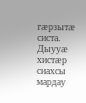гæрзытæ систа. Дыууæ хистæр сиахсы мардау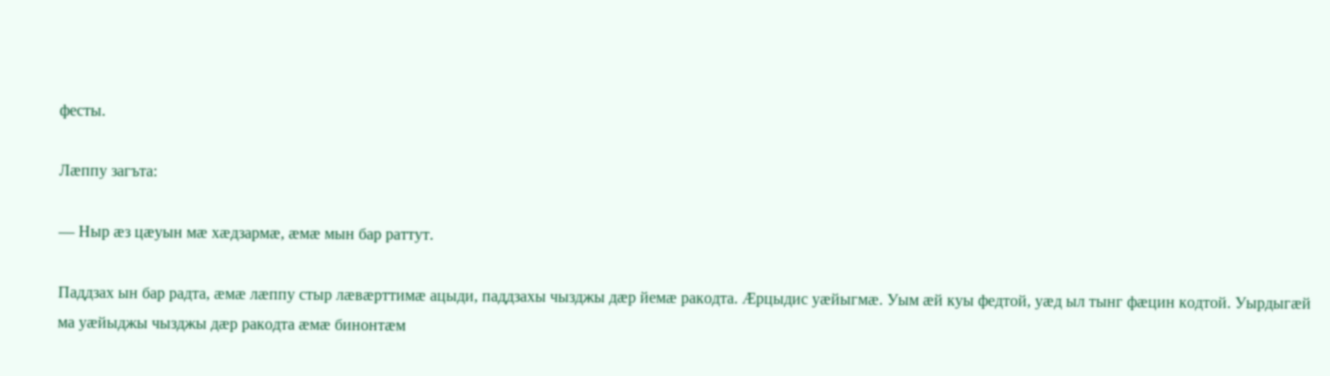фесты.

Лæппу загъта:

— Ныр æз цæуын мæ хæдзармæ, æмæ мын бар раттут.

Паддзах ын бар радта, æмæ лæппу стыр лæвæрттимæ ацыди, паддзахы чызджы дæр йемæ ракодта. Æрцыдис уæйыгмæ. Уым æй куы федтой, уæд ыл тынг фæцин кодтой. Уырдыгæй ма уæйыджы чызджы дæр ракодта æмæ бинонтæм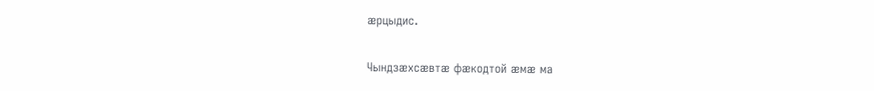æрцыдис.

Чындзæхсæвтæ фæкодтой æмæ ма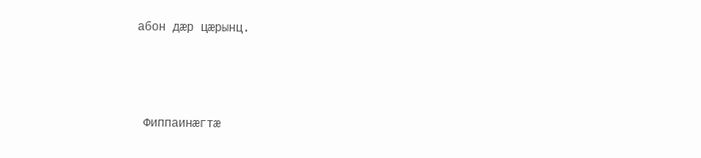абон дæр цæрынц.



 Фиппаинæгтæ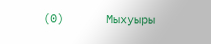(0)      Мыхуыры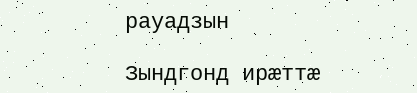рауадзын

Зындгонд ирæттæ